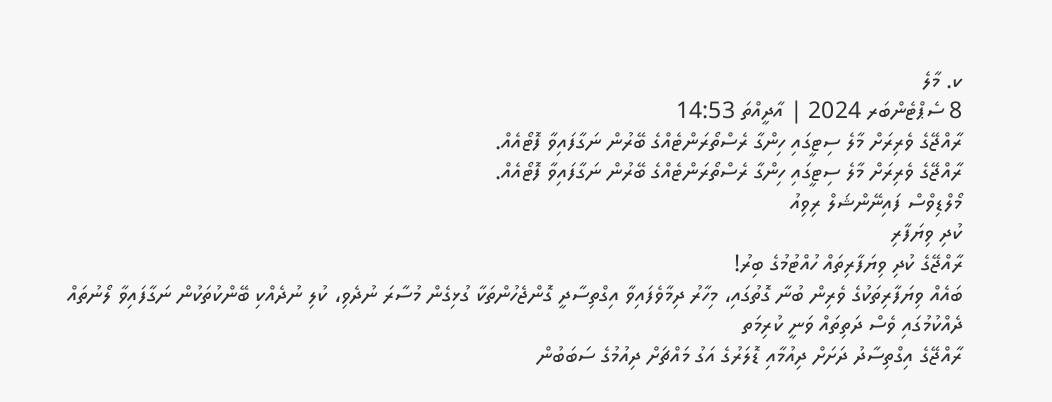ކ. މާލެ
8 ސެޕްޓެންބަރ 2024 | އާދީއްތަ 14:53
ރާއްޖޭގެ ވެރިރަށް މާލެ ސިޓީގައި ހިންގާ ރެސްތޯރަންޓެއްގެ ބޭރުން ނަގާފައިވާ ފޮޓޯއެއް.
ރާއްޖޭގެ ވެރިރަށް މާލެ ސިޓީގައި ހިންގާ ރެސްތޯރަންޓެއްގެ ބޭރުން ނަގާފައިވާ ފޮޓޯއެއް.
މޯލްޑިވްސް ފައިނޭންޝަލް ރިވިއު
ކުދި ވިޔަފާރި
ރާއްޖޭގެ ކުދި ވިޔަފާރިތައް ހުއްޓުމުގެ ބިރު!
ބައެއް ވިޔަފާރިތަކުގެ ވެރިން ބުނާ ގޮތުގައި، މިހާރު ދިމާވެފައިވާ އިގްތިސާދީ ގޮންޖެހުންތަކާ ގުޅިގެން މުސާރަ ނުދެވި، ކުލި ނުދެއްކި ބޭންކުތަކުން ނަގާފައިވާ ލޯނުތައް ދެއްކުމުގައި ވެސް ދަތިތައް ވަނީ ކުރިމަތ
ރާއްޖޭގެ އިގްތިސާދު ދަށަށް ދިއުމާއި ޑޮލަރުގެ އަގު މައްޗަށް ދިއުމުގެ ސަބަބުން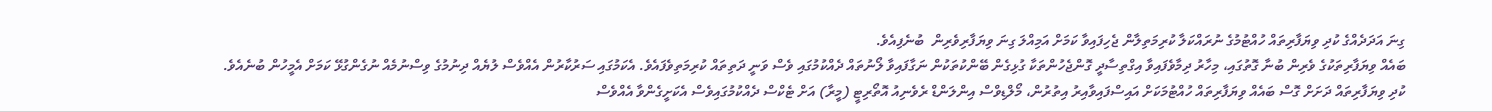ގިނަ އަދަދެއްގެ ކުދި ވިޔަފާރިތައް ހުއްޓުމުގެ ނުރައްކަލާ ކުރިމަތިލާން ޖެހިފައިވާ ކަމަށް އަމިއްލަ ގިނަ ވިޔަފާރިވެރިން  ބުނެފިއެވެ.
ބައެއް ވިޔަފާރިތަކުގެ ވެރިން ބުނާ ގޮތުގައި، މިހާރު ދިމާވެފައިވާ އިގްތިސާދީ ގޮންޖެހުންތަކާ ގުޅިގެން ބޭންކުތަކުން ނަގާފައިވާ ލޯނުތައް ދެއްކުމުގައި ވެސް ވަނީ ދަތިތައް ކުރިމަތިވެފައެވެ. އެކަމުގައި ސަރުކާރުން އެއްވެސް ލުޔެއް ދިނުމުގެ ވިސްނުމެއް ނުގެންގުޅޭ ކަމަށް އެމީހުން ބުނެއެވެ.
ކުދި ވިޔަފާރިތައް ދަށަށް ގޮސް ބައެއް ވިޔަފާރިތައް ހުއްޓުމަކަށް އައިސްފައިވާއިރު އިތުރުން، މޯލްޑިވްސް އިންލަންޑް ރެވެނިއު އޮތޯރިޓީ (މީރާ) އަށް ޓެކްސް ދެއްކުމުގައިވެސް އެކަށީގެންވާ އެއްވެސް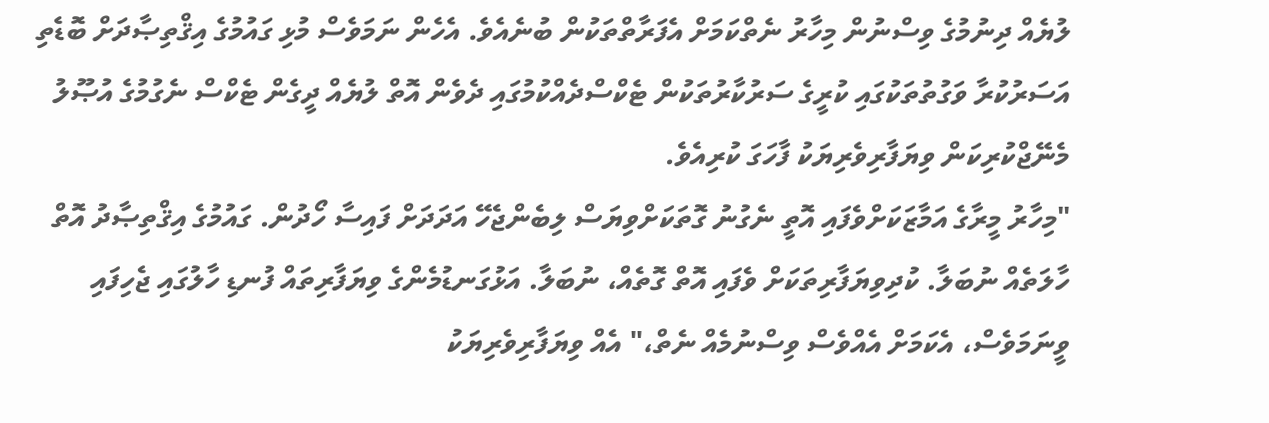ލުޔެއް ދިނުމުގެ ވިސްނުން މިހާރު ނެތްކަމަށް އެފަރާތްތަކުން ބުނެއެވެ. އެހެން ނަމަވެސް މުޅި ގައުމުގެ އިޤްތިޞާދަށް ބޮޑެތި އަސަރުކުރާ ވަގުތުތަކުގައި ކުރީގެ ސަރުކާރުތަކުން ޓެކްސްދެއްކުމުގައި ދެވެން އޮތް ލުޔެއް ދީގެން ޓެކްސް ނެގުމުގެ އުޞޫލު މެނޭޖްކުރިކަން ވިޔަފާރިވެރިޔަކު ފާހަގަ ކުރިއެވެ.
"މިހާރު މީރާގެ އަމާޒަކަށްވެފައި އޮތީ ނެގުނު ގޮތަކަށްވިޔަސް ލިބެންޖެހޭ އަދަދަށް ފައިސާ ހޯދުން. ގައުމުގެ އިޤްތިޞާދު އޮތް ހާލަތެއް ނުބަލާ. ކުދިވިޔަފާރިތަކަށް ވެފައި އޮތް ގޮތެއް، ނުބަލާ. އަޅުގަނޑުމެންގެ ވިޔަފާރިތައް ފުނޑި ހާލުގައި ޖެހިފައި ވީނަމަވެސް، އެކަމަށް އެއްވެސް ވިސްނުމެއް ނެތް،" އެއް ވިޔަފާރިވެރިޔަކު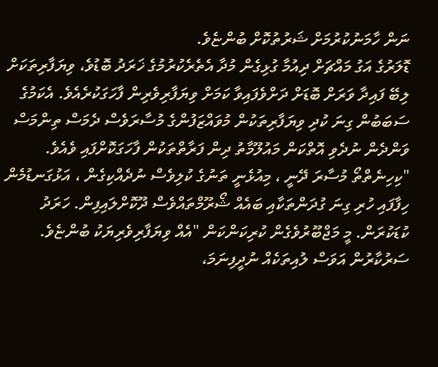ނަން ހާމަނުކުރުމަށް ޝަރުތުކޮށް ބުންޏެވެ.
ޑޮލަރުގެ އަގު މައްޗަށް ދިއުމާ ގުޅިގެން މުދާ އެތެރެކުރުމުގެ ޚަރަދު ބޮޑުވެ، ވިޔަފާރިތަކަށް ލިބޭ ފައިދާ ވަރަށް ބޮޑަށް ދަށްވެފައިވާ ކަމަށް ވިޔަފާރިވެރިން ފާހަގަކުރެއެވެ. އެކަމުގެ ސަބަބުން ގިނަ ކުދި ވިޔަފާރިތަކުން މުވައްޒަފުންގެ މުސާރަވެސް ދެމަސް ތިންމަސް ވަންދެން ނުދެވި އޮތްކަން މައުލޫމާތު ދިން ފަރާތްތަކުން ފާހަގަކޮށްފައި ވެއެވެ.
"ކިހިނެތްތޯ މުސާރަ ދޭނީ ، މިއުޅެނީ ތަނުގެ ކުލިވެސް ނުދެއްކިގެން ، އަޅުގަނޑުމެން ހިފާފައި ހުރި ގިނަ ގުދަންތަކާއި ބައެއް ޝޯރޫމްތައްވެސް ދޫކޮށްލައިފިން. ހަރަދު ކުޑަކުރަން. މީ މަޖްބޫރުވެގެން ކުރިކަންކަން "އެއް ވިޔަފާރިވެރިޔަކު ބުންޏެވެ.
ސަރުކާރުން އަވަސް ލުއިތަކެއް ނުދީފިނަމަ،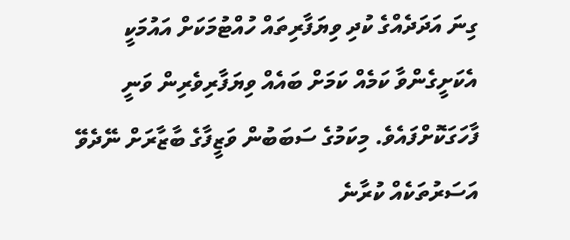ގިނަ އަދަދެއްގެ ކުދި ވިޔަފާރިތައް ހުއްޓުމަކަށް އައުމަކީ އެކަށީގެންވާ ކަމެއް ކަމަށް ބައެއް ވިޔަފާރިވެރިން ވަނީ ފާހަގަކޮށްފައެވެ. މިކަމުގެ ސަބަބުން ވަޒީފާގެ ބާޒާރަށް ނޭދެވޭ އަސަރުތަކެއް ކުރާނެ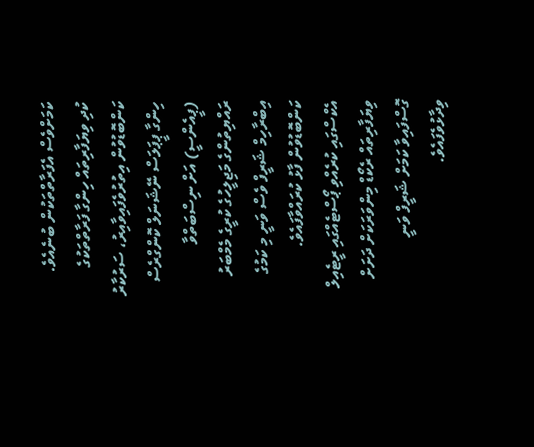ކަމަށްވެސް އެފަރާތްތަކުން ބުނެއެވެ.
ކުދި ވިޔަފާރިތައް ހިންގާ ފަރާތްތަކުގެ ކަންބޮޑުވުން އިތުރުވެފައިވާއިރު، ސަރުކާރު ހިންގާ ޕީޕަލަސް ނޭޝަނަލް ކޮންގްރެސް (ޕީއެންސީ) އަށް ނިސްބަތްވާ ރައްޔިތުންގެ މަޖިލީހުގެ ކުރީގެ މެމްބަރު އިބްރާހިމް ޝަރީފް ވެސް ވަނީ މި ކަމުގެ ކަންބޮޑުވުން ފާޅު ކުރައްވާފައެވެ.
އެކްސްގައި ކުރެއްވި ޕޯސްޓެއްގައި ރީޓެއިލް ވިޔަފާރިތައް ރެކޯޑް މިންވަރަކަށް ދަށަށް ގޮސްފައިވާ ކަމަށް ޝަރީފް ވަނީ ވިދާޅުވެފައެވެ.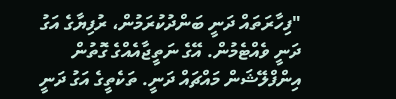"ފިހާރަތައް ދަނީ ބަންދުކުރަމުން، ރުފިޔާގެ އަގު ދަނީ ވެއްޓެމުން. އޭގެ ނަތީޖާއެއްގެ ގޮތުން އިންފްލޭޝަން މައްޗައް ދަނީ. ތަކެތީގެ އަގު ދަނީ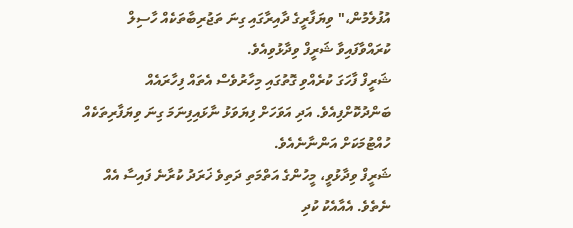އުފުލެމުން،" ވިޔަފާރީގެ ދާއިރާގައި ގިނަ ތަޖުރިބާތަކެއް ހާސިލް ކުރައްވާފައިވާ ޝަރީފް ވިދާޅުވިއެވެ.
ޝަރީފް ފާހަގަ ކުރެއްވި ގޮތުގައި މިހާރުވެސް އެތައް ފިހާރައެއް ބަންދުކޮށްފިއެވެ. އަދި އަވަހަށް ފިޔަވަޅު ނާޅައިފިނަމަ ގިނަ ވިޔަފާރިތަކެއް ހުއްޓުމަކަށް އަންނާނެއެވެ.
ޝަރީފް ވިދާޅުވީ، މީހުންގެ އަތްމަތި ދަތިވެ ޚަރަދު ކުރާނެ ފައިސާ އެއް ނެތެވެ. އެއާއެކު ކުދި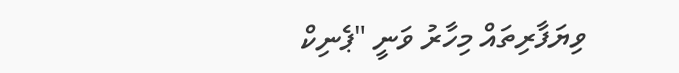ވިޔަފާރިތައް މިހާރު ވަނީ "ޕެނިކް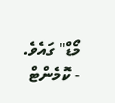މޯޑް" ގައެވެ.
- ކޮމެންޓް